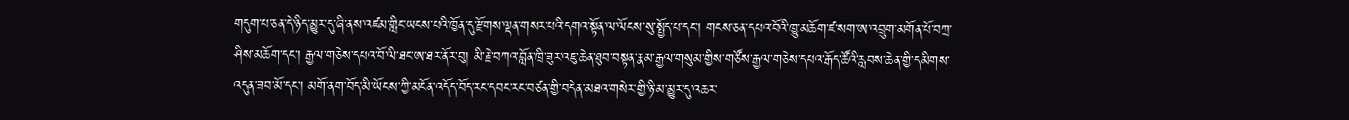གདུག་པ་ཅན་དེ་ཉིད་མྱུར་དུ་ཞི་ནས་འཛམ་གླིང་ཡངས་པའི་ཁྱོན་དུ་རྫོགས་ལྡན་གསར་པའི་དགའ་སྟོན་ལ་ལོངས་སུ་སྤྱོད་པ་དང་། གངས་ཅན་དཔའ་བོའི་ཁྱུ་མཆོག་ཛ་སག་ཨ་འབྲུག་མགོན་པོ་བཀྲ་ཤིས་མཆོག་དང་། རྒྱལ་གཅེས་དཔའ་བོ་ལི་ཐང་ཨ་ཐར་ནོར་བུ། མི་རྗེ་བཀའ་བློན་ཁྲི་ཟུར་འཇུ་ཆེན་ཐུབ་བསྟན་རྣམ་རྒྱལ་གསུམ་གྱིས་གཙོས་རྒྱལ་གཅེས་དཔའ་རྒོད་ཚོའི་རླབས་ཆེན་གྱི་དམིགས་འདུན་ཟབ་མོ་དང་། མགོ་ནག་བོད་མི་ཡོངས་ཀྱི་མངོན་འདོད་བོད་རང་དབང་རང་བཙན་གྱི་བདེན་མཐའ་གསེར་གྱི་ཉི་མ་མྱུར་དུ་འཆར་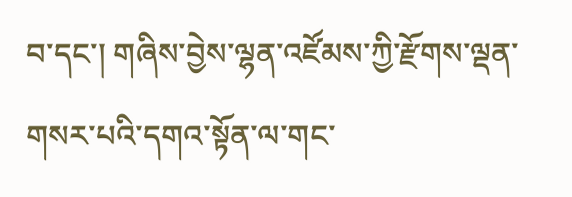བ་དང་། གཞིས་བྱེས་ལྷན་འཛོམས་ཀྱི་རྫོགས་ལྡན་གསར་པའི་དགའ་སྟོན་ལ་གང་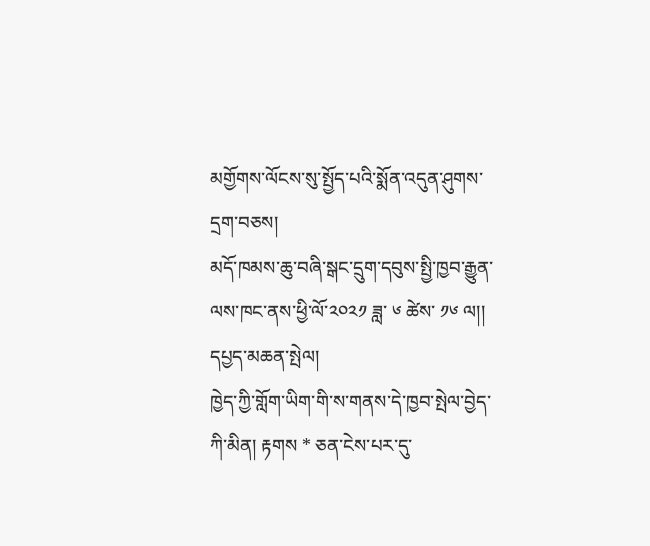མགྱོགས་ལོངས་སུ་སྤྱོད་པའི་སྨོན་འདུན་ཤུགས་དྲག་བཅས།
མདོ་ཁམས་ཆུ་བཞི་སྒང་དྲུག་དབུས་སྤྱི་ཁྱབ་རྒྱུན་ལས་ཁང་ནས་ཕྱི་ལོ་༢༠༢༡ ཟླ་ ༦ ཚེས་ ༡༦ ལ།།
དཔྱད་མཆན་སྤེལ།
ཁྱེད་ཀྱི་གློག་ཡིག་གི་ས་གནས་དེ་ཁྱབ་སྤེལ་བྱེད་ཀི་མིན། རྟགས * ཅན་ངེས་པར་དུ་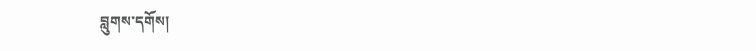བླུགས་དགོས།